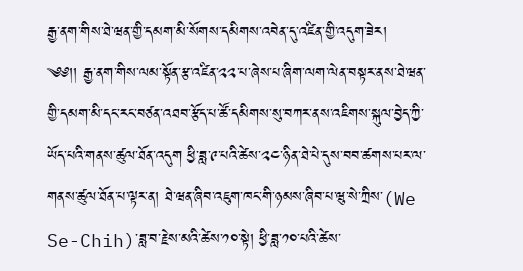རྒྱ་ནག་གིས་ཐེ་ཝན་གྱི་དམག་མི་སོགས་དམིགས་འབེན་དུ་འཛིན་གྱི་འདུག་ཟེར།
༄༅།། རྒྱ་ནག་གིས་ལམ་སྟོན་རྩ་འཛིན་༢༢་པ་ཞེས་པ་ཞིག་ལག་ལེན་བསྟར་ནས་ཐེ་ཝན་གྱི་དམག་མི་དང་རང་བཙན་འཐབ་རྩོད་པ་ཚོ་དམིགས་སུ་བཀར་ནས་འཇིགས་སྐུལ་བྱེད་ཀྱི་ཡོད་པའི་གནས་ཚུལ་ཐོན་འདུག ཕྱི་ཟླ་༩་པའི་ཚེས་༢༤་ཉིན་ཐེ་པེ་དུས་བབ་ཚགས་པར་ལ་གནས་ཚུལ་ཐོན་པ་ལྟར་ན། ཐེ་ཝན་ཞིབ་འཇུག་ཁང་གི་ཉམས་ཞིབ་པ་ཝུ་སེ་ཀྲིས་(We Se-Chih)་ཟླ་བ་རྗེས་མའི་ཚེས་༡༠་སྟེ། ཕྱི་ཟླ་༡༠་པའི་ཚེས་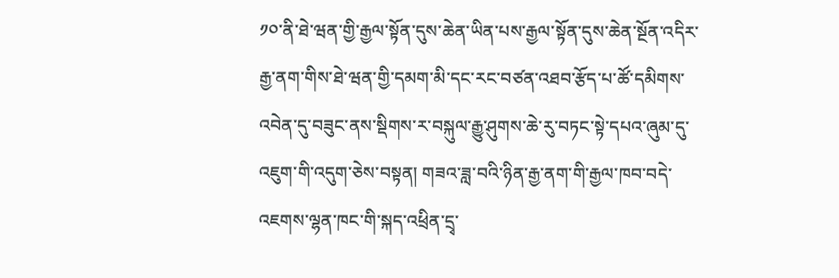༡༠་ནི་ཐེ་ཝན་གྱི་རྒྱལ་སྟོན་དུས་ཆེན་ཡིན་པས་རྒྱལ་སྟོན་དུས་ཆེན་སྔོན་འདིར་རྒྱ་ནག་གིས་ཐེ་ཝན་གྱི་དམག་མི་དང་རང་བཙན་འཐབ་རྩོད་པ་ཚོ་དམིགས་འབེན་དུ་བཟུང་ནས་སྡིགས་ར་བསྐུལ་རྒྱུ་ཤུགས་ཆེ་རུ་བཏང་སྟེ་དཔའ་ཞུམ་དུ་འཇུག་གི་འདུག་ཅེས་བསྟན། གཟའ་ཟླ་བའི་ཉིན་རྒྱ་ནག་གི་རྒྱལ་ཁབ་བདེ་འཇགས་ལྷན་ཁང་གི་སྐད་འཕྲིན་དྲྭ་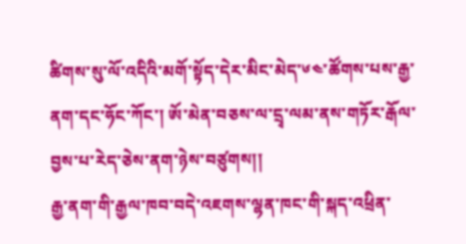ཚིགས་སུ་ལོ་འདིའི་མགོ་སྟོད་དེར་མིང་མེད་༦༤་ཚོགས་པས་རྒྱ་ནག་དང་ཧོང་ཀོང་། ཨོ་མེན་བཅས་ལ་དྲྭ་ལམ་ནས་གཏོར་རྒོལ་བྱས་པ་རེད་ཅེས་ནག་ཉེས་བཙུགས།།
རྒྱ་ནག་གི་རྒྱལ་ཁབ་བདེ་འཇགས་ལྷན་ཁང་གི་སྐད་འཕྲིན་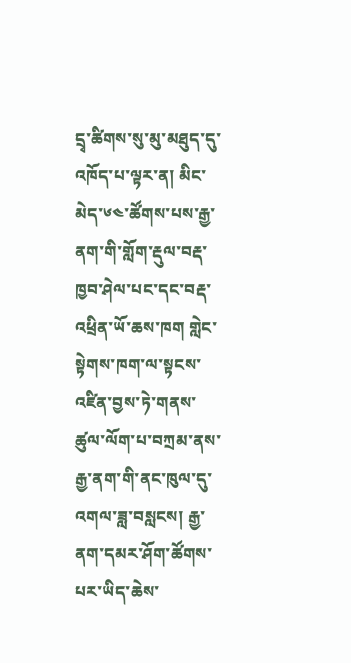དྲྭ་ཚིགས་སུ་མུ་མཐུད་དུ་འཁོད་པ་ལྟར་ན། མིང་མེད་༦༤་ཚོགས་པས་རྒྱ་ནག་གི་གློག་རྡུལ་བརྡ་ཁྱབ་ཤེལ་པང་དང་བརྡ་འཕྲིན་ཡོ་ཆས་ཁག གླེང་སྟེགས་ཁག་ལ་སྟངས་འཛིན་བྱས་ཏེ་གནས་ཚུལ་ལོག་པ་བཀྲམ་ནས་རྒྱ་ནག་གི་ནང་ཁུལ་དུ་འགལ་ཟླ་བསླངས། རྒྱ་ནག་དམར་ཤོག་ཚོགས་པར་ཡིད་ཆེས་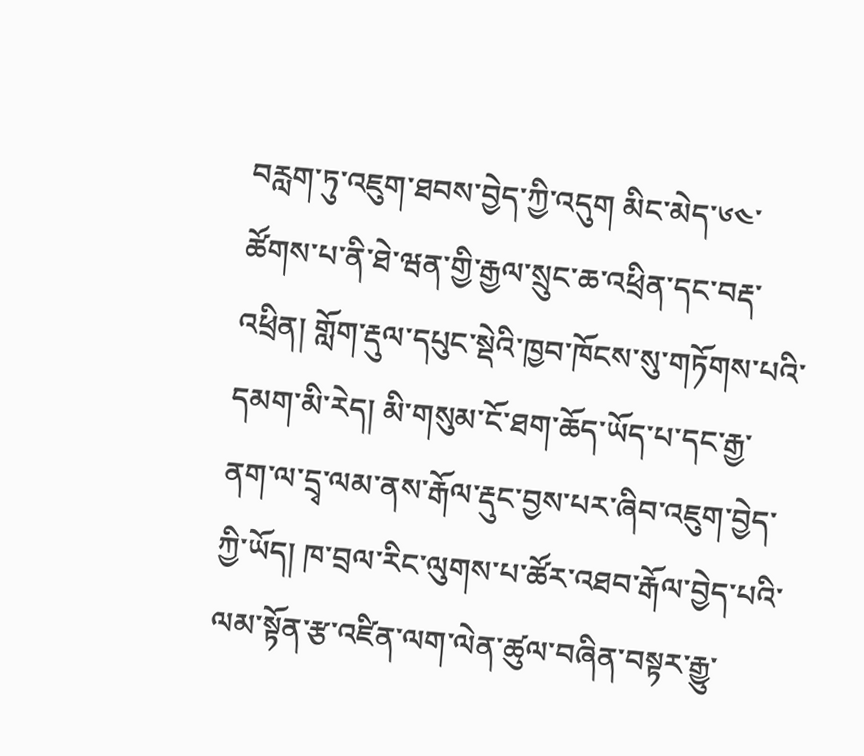བརླག་ཏུ་འཇུག་ཐབས་བྱེད་ཀྱི་འདུག མིང་མེད་༦༤་ཚོགས་པ་ནི་ཐེ་ཝན་གྱི་རྒྱལ་སྲུང་ཆ་འཕྲིན་དང་བརྡ་འཕྲིན། གློག་རྡུལ་དཔུང་སྡེའི་ཁྱབ་ཁོངས་སུ་གཏོགས་པའི་དམག་མི་རེད། མི་གསུམ་ངོ་ཐག་ཆོད་ཡོད་པ་དང་རྒྱ་ནག་ལ་དྲྭ་ལམ་ནས་རྒོལ་རྡུང་བྱས་པར་ཞིབ་འཇུག་བྱེད་ཀྱི་ཡོད། ཁ་བྲལ་རིང་ལུགས་པ་ཚོར་འཐབ་རྒོལ་བྱེད་པའི་ལམ་སྟོན་རྩ་འཛིན་ལག་ལེན་ཚུལ་བཞིན་བསྟར་རྒྱུ་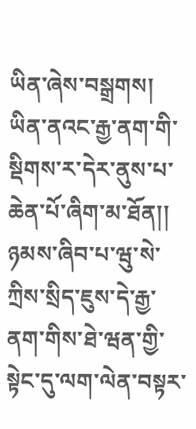ཡིན་ཞེས་བསྒྲགས། ཡིན་ནའང་རྒྱ་ནག་གི་སྡིགས་ར་དེར་ནུས་པ་ཆེན་པོ་ཞིག་མ་ཐོན།།
ཉམས་ཞིབ་པ་ཝུ་སེ་ཀྲིས་སྲིད་ཇུས་དེ་རྒྱ་ནག་གིས་ཐེ་ཝན་གྱི་སྟེང་དུ་ལག་ལེན་བསྟར་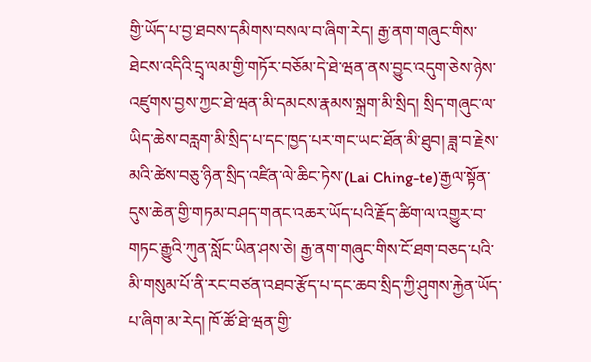གྱི་ཡོད་པ་བྱ་ཐབས་དམིགས་བསལ་བ་ཞིག་རེད། རྒྱ་ནག་གཞུང་གིས་ཐེངས་འདིའི་དྲྭ་ལམ་གྱི་གཏོར་བཅོམ་དེ་ཐེ་ཝན་ནས་བྱུང་འདུག་ཅེས་ཉེས་འཛུགས་བྱས་ཀྱང་ཐེ་ཝན་མི་དམངས་རྣམས་སྐྲག་མི་སྲིད། སྲིད་གཞུང་ལ་ཡིད་ཆེས་བརླག་མི་སྲིད་པ་དང་ཁྱད་པར་གང་ཡང་ཐོན་མི་ཐུབ། ཟླ་བ་རྗེས་མའི་ཚེས་བཅུ་ཉིན་སྲིད་འཛིན་ལེ་ཆིང་ཏེས་(Lai Ching-te)་རྒྱལ་སྟོན་དུས་ཆེན་གྱི་གཏམ་བཤད་གནང་འཆར་ཡོད་པའི་རྗོད་ཚིག་ལ་འགྱུར་བ་གཏང་རྒྱུའི་ཀུན་སློང་ཡིན་ཤས་ཅེ། རྒྱ་ནག་གཞུང་གིས་ངོ་ཐག་བཅད་པའི་མི་གསུམ་པོ་ནི་རང་བཙན་འཐབ་རྩོད་པ་དང་ཆབ་སྲིད་ཀྱི་ཤུགས་རྐྱེན་ཡོད་པ་ཞིག་མ་རེད། ཁོ་ཚོ་ཐེ་ཝན་གྱི་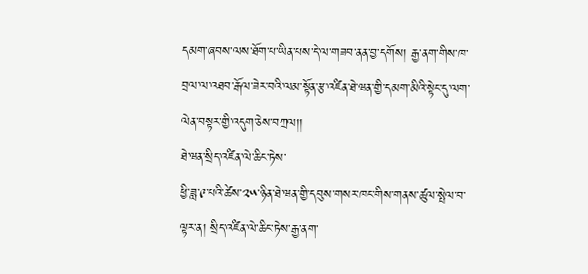དམག་ཞབས་ལས་ཐོག་པ་ཡིན་པས་དེ་ལ་གཟབ་ནན་བྱ་དགོས། རྒྱ་ནག་གིས་ཁ་བྲལ་ལ་འཐབ་རྒོལ་ཟེར་བའི་ལམ་སྟོན་རྩ་འཛིན་ཐེ་ཝན་གྱི་དམག་མིའི་སྟེང་དུ་ལག་ལེན་བསྟར་གྱི་འདུག་ཅེས་བཀྲལ།།
ཐེ་ཝན་སྲིད་འཛིན་ལེ་ཆིང་ཏེས་
ཕྱི་ཟླ་༩་པའི་ཚེས་༢༥་ཉིན་ཐེ་ཝན་གྱི་དབུས་གསར་ཁང་གིས་གནས་ཚུལ་སྤེལ་བ་ལྟར་ན། སྲིད་འཛིན་ལེ་ཆིང་ཏེས་རྒྱ་ནག་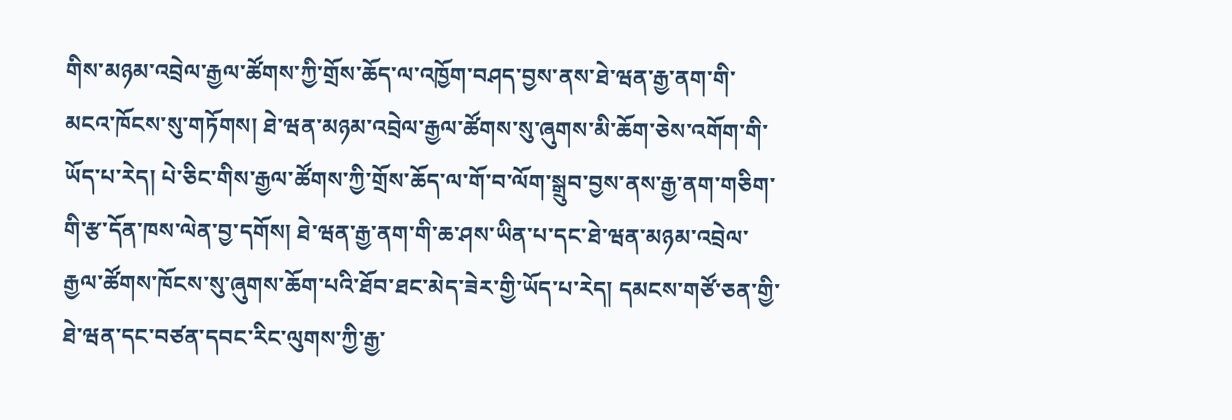གིས་མཉམ་འབྲེལ་རྒྱལ་ཚོགས་ཀྱི་གྲོས་ཆོད་ལ་འཁྱོག་བཤད་བྱས་ནས་ཐེ་ཝན་རྒྱ་ནག་གི་མངའ་ཁོངས་སུ་གཏོགས། ཐེ་ཝན་མཉམ་འབྲེལ་རྒྱལ་ཚོགས་སུ་ཞུགས་མི་ཆོག་ཅེས་འགོག་གི་ཡོད་པ་རེད། པེ་ཅིང་གིས་རྒྱལ་ཚོགས་ཀྱི་གྲོས་ཆོད་ལ་གོ་བ་ལོག་སྒྲུབ་བྱས་ནས་རྒྱ་ནག་གཅིག་གི་རྩ་དོན་ཁས་ལེན་བྱ་དགོས། ཐེ་ཝན་རྒྱ་ནག་གི་ཆ་ཤས་ཡིན་པ་དང་ཐེ་ཝན་མཉམ་འབྲེལ་རྒྱལ་ཚོགས་ཁོངས་སུ་ཞུགས་ཆོག་པའི་ཐོབ་ཐང་མེད་ཟེར་གྱི་ཡོད་པ་རེད། དམངས་གཙོ་ཅན་གྱི་ཐེ་ཝན་དང་བཙན་དབང་རིང་ལུགས་ཀྱི་རྒྱ་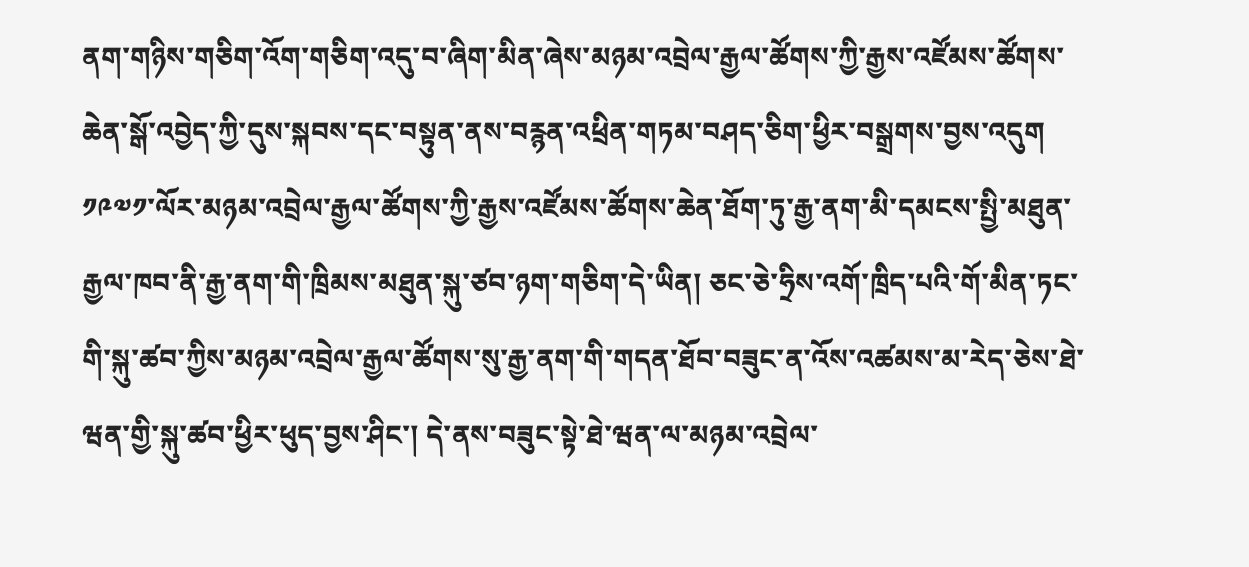ནག་གཉིས་གཅིག་འོག་གཅིག་འདུ་བ་ཞིག་མིན་ཞེས་མཉམ་འབྲེལ་རྒྱལ་ཚོགས་ཀྱི་རྒྱས་འཛོམས་ཚོགས་ཆེན་སྒོ་འབྱེད་ཀྱི་དུས་སྐབས་དང་བསྟུན་ནས་བརྙན་འཕྲིན་གཏམ་བཤད་ཅིག་ཕྱིར་བསྒྲགས་བྱས་འདུག
༡༩༧༡་ལོར་མཉམ་འབྲེལ་རྒྱལ་ཚོགས་ཀྱི་རྒྱས་འཛོམས་ཚོགས་ཆེན་ཐོག་ཏུ་རྒྱ་ནག་མི་དམངས་སྤྱི་མཐུན་རྒྱལ་ཁབ་ནི་རྒྱ་ནག་གི་ཁྲིམས་མཐུན་སྐུ་ཙབ་ཉག་གཅིག་དེ་ཡིན། ཅང་ཅེ་ཧྲིས་འགོ་ཁྲིད་པའི་གོ་མིན་ཏང་གི་སྐུ་ཚབ་ཀྱིས་མཉམ་འབྲེལ་རྒྱལ་ཚོགས་སུ་རྒྱ་ནག་གི་གདན་ཐོབ་བཟུང་ན་འོས་འཚམས་མ་རེད་ཅེས་ཐེ་ཝན་གྱི་སྐུ་ཚབ་ཕྱིར་ཕུད་བྱས་ཤིང་། དེ་ནས་བཟུང་སྟེ་ཐེ་ཝན་ལ་མཉམ་འབྲེལ་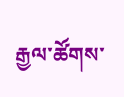རྒྱལ་ཚོགས་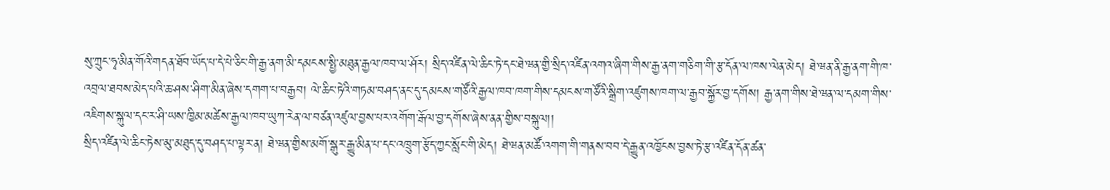སུ་ཀྲུང་ཧྭ་མིན་གོའི་གདན་ཐོབ་ཡོད་པ་དེ་པེ་ཅིང་གི་རྒྱ་ནག་མི་དམངས་སྤྱི་མཐུན་རྒྱལ་ཁབ་ལ་ཤོར། སྲིད་འཛིན་ལེ་ཆིང་ཏེ་དང་ཐེ་ཝན་གྱི་སྲིད་འཛིན་འགའ་ཞིག་གིས་རྒྱ་ནག་གཅིག་གི་རྩ་དོན་ལ་ཁས་ལེན་མེད། ཐེ་ཝན་ནི་རྒྱ་ནག་གི་ཁ་འབྲལ་ཐབས་མེད་པའི་ཆ་ཤས་ཤིག་མིན་ཞེས་དགག་པ་བརྒྱབ། ལེ་ཆིང་ཏེའི་གཏམ་བཤད་ནང་དུ་དམངས་གཙོའི་རྒྱལ་ཁབ་ཁག་གིས་དམངས་གཙོའི་སྒྲིག་འཛུགས་ཁག་ལ་རྒྱབ་སྐྱོར་བྱ་དགོས། རྒྱ་ནག་གིས་ཐེ་ཝན་ལ་དམག་གིས་འཇིགས་སྐུལ་དང་ར་ཤི་ཡས་ཁྱིམ་མཚེས་རྒྱལ་ཁབ་ཡུཀ་རེན་ལ་བཙན་འཛུལ་བྱས་པར་འགོག་རྒོལ་བྱ་དགོས་ཞེས་ནན་གྱིས་བསྐུལ།།
སྲིད་འཛིན་ལེ་ཆིང་ཏེས་མུ་མཐུད་དུ་བཤད་པ་ལྟར་ན། ཐེ་ཝན་གྱིས་མགོ་སྒུར་རྒྱུ་མིན་པ་དང་འཁྲུག་རྩོད་ཀྱང་སློང་གི་མེད། ཐེ་ཝན་མཚོ་འགག་གི་གནས་བབ་དེ་རྒྱུན་འཁྱོངས་བྱས་ཏེ་རྩ་འཛིན་དོན་ཚན་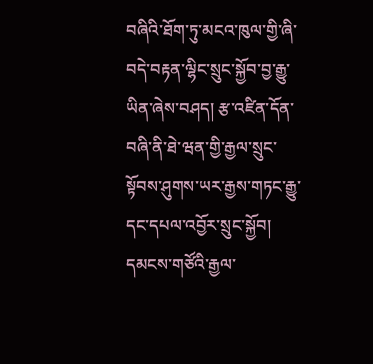བཞིའི་ཐོག་ཏུ་མངའ་ཁུལ་གྱི་ཞི་བདེ་བརྟན་ལྷིང་སྲུང་སྐྱོབ་བྱ་རྒྱུ་ཡིན་ཞེས་བཤད། རྩ་འཛིན་དོན་བཞི་ནི་ཐེ་ཝན་གྱི་རྒྱལ་སྲུང་སྟོབས་ཤུགས་ཡར་རྒྱས་གཏང་རྒྱུ་དང་དཔལ་འབྱོར་སྲུང་སྐྱོབ། དམངས་གཙོའི་རྒྱལ་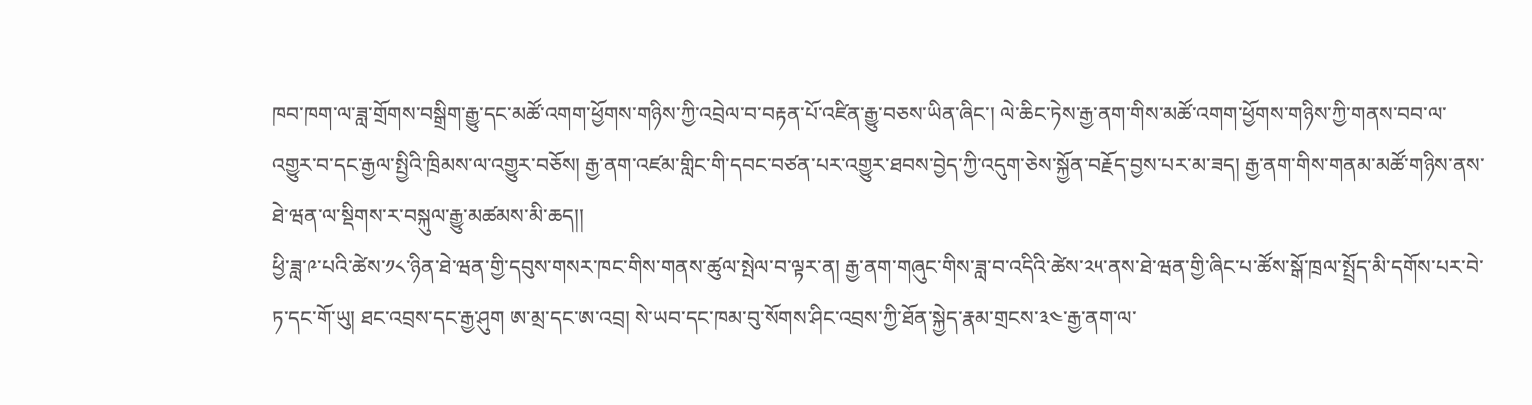ཁབ་ཁག་ལ་ཟླ་གྲོགས་བསྒྲིག་རྒྱུ་དང་མཚོ་འགག་ཕྱོགས་གཉིས་ཀྱི་འབྲེལ་བ་བརྟན་པོ་འཛིན་རྒྱུ་བཅས་ཡིན་ཞིང་། ལེ་ཆིང་ཏེས་རྒྱ་ནག་གིས་མཚོ་འགག་ཕྱོགས་གཉིས་ཀྱི་གནས་བབ་ལ་འགྱུར་བ་དང་རྒྱལ་སྤྱིའི་ཁྲིམས་ལ་འགྱུར་བཅོས། རྒྱ་ནག་འཛམ་གླིང་གི་དབང་བཙན་པར་འགྱུར་ཐབས་བྱེད་ཀྱི་འདུག་ཅེས་སྐྱོན་བརྗོད་བྱས་པར་མ་ཟད། རྒྱ་ནག་གིས་གནམ་མཚོ་གཉིས་ནས་ཐེ་ཝན་ལ་སྡིགས་ར་བསྐུལ་རྒྱུ་མཚམས་མི་ཆད།།
ཕྱི་ཟླ་༩་པའི་ཚེས་༡༨་ཉིན་ཐེ་ཝན་གྱི་དབུས་གསར་ཁང་གིས་གནས་ཚུལ་སྤེལ་བ་ལྟར་ན། རྒྱ་ནག་གཞུང་གིས་ཟླ་བ་འདིའི་ཚེས་༢༥་ནས་ཐེ་ཝན་གྱི་ཞིང་པ་ཚོས་སྒོ་ཁྲལ་སྤྲོད་མི་དགོས་པར་བེ་ཏ་དང་གོ་ཡུ། ཐང་འབྲས་དང་རྒྱ་ཤུག ཨ་མྲ་དང་ཨ་འབྲ། སེ་ཡབ་དང་ཁམ་བུ་སོགས་ཤིང་འབྲས་ཀྱི་ཐོན་སྐྱེད་རྣམ་གྲངས་༣༤་རྒྱ་ནག་ལ་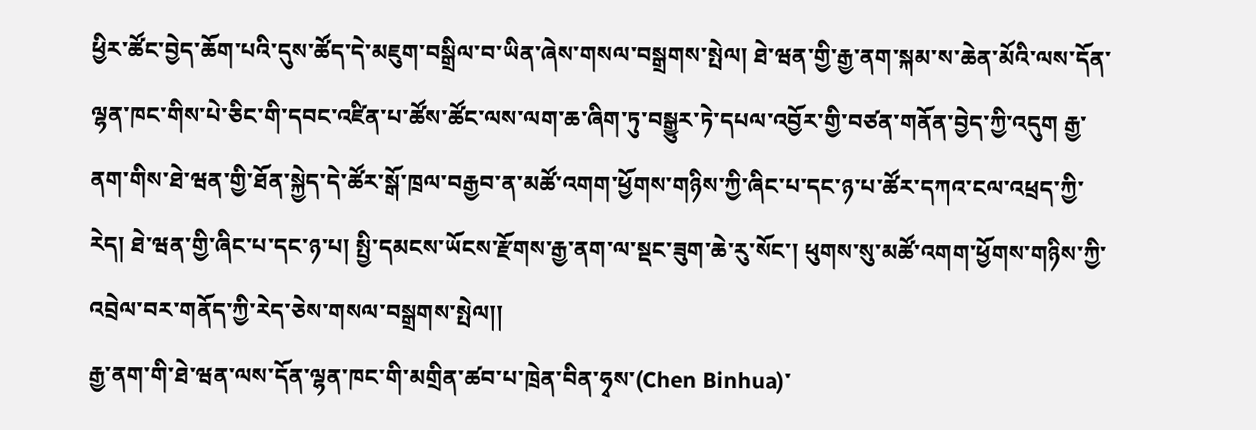ཕྱིར་ཚོང་བྱེད་ཆོག་པའི་དུས་ཚོད་དེ་མཇུག་བསྒྲིལ་བ་ཡིན་ཞེས་གསལ་བསྒྲགས་སྤེལ། ཐེ་ཝན་གྱི་རྒྱ་ནག་སྐམ་ས་ཆེན་མོའི་ལས་དོན་ལྷན་ཁང་གིས་པེ་ཅིང་གི་དབང་འཛིན་པ་ཚོས་ཚོང་ལས་ལག་ཆ་ཞིག་ཏུ་བསྒྱུར་ཏེ་དཔལ་འབྱོར་གྱི་བཙན་གནོན་བྱེད་ཀྱི་འདུག རྒྱ་ནག་གིས་ཐེ་ཝན་གྱི་ཐོན་སྐྱེད་དེ་ཚོར་སྒོ་ཁྲལ་བརྒྱབ་ན་མཚོ་འགག་ཕྱོགས་གཉིས་ཀྱི་ཞིང་པ་དང་ཉ་པ་ཚོར་དཀའ་ངལ་འཕྲད་ཀྱི་རེད། ཐེ་ཝན་གྱི་ཞིང་པ་དང་ཉ་པ། སྤྱི་དམངས་ཡོངས་རྫོགས་རྒྱ་ནག་ལ་སྡང་ཟུག་ཆེ་རུ་སོང་། ཕུགས་སུ་མཚོ་འགག་ཕྱོགས་གཉིས་ཀྱི་འབྲེལ་བར་གནོད་ཀྱི་རེད་ཅེས་གསལ་བསྒྲགས་སྤེལ།།
རྒྱ་ནག་གི་ཐེ་ཝན་ལས་དོན་ལྷན་ཁང་གི་མགྲིན་ཚབ་པ་ཁྲེན་བིན་ཧྭས་(Chen Binhua)་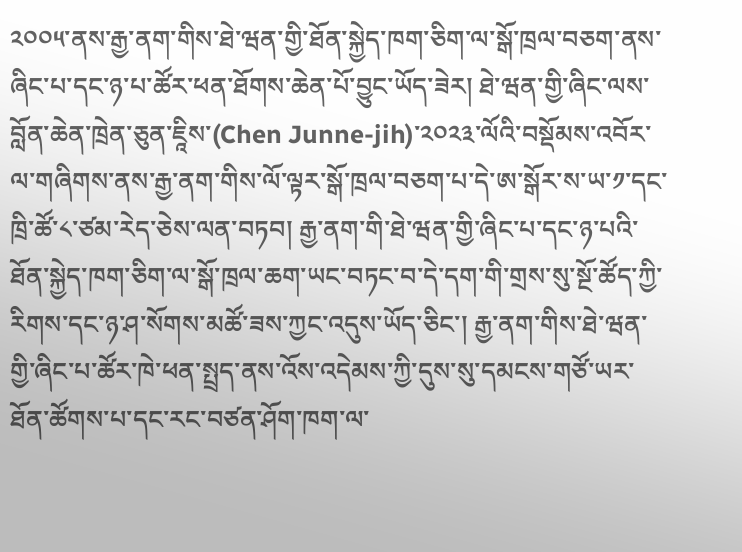༢༠༠༥་ནས་རྒྱ་ནག་གིས་ཐེ་ཝན་གྱི་ཐོན་སྐྱེད་ཁག་ཅིག་ལ་སྒོ་ཁྲལ་བཅག་ནས་ཞིང་པ་དང་ཉ་པ་ཚོར་ཕན་ཐོགས་ཆེན་པོ་བྱུང་ཡོད་ཟེར། ཐེ་ཝན་གྱི་ཞིང་ལས་བློན་ཆེན་ཁྲེན་ཅུན་ཇཱིས་(Chen Junne-jih)་༢༠༢༣་ལོའི་བསྡོམས་འབོར་ལ་གཞིགས་ནས་རྒྱ་ནག་གིས་ལོ་ལྟར་སྒོ་ཁྲལ་བཅག་པ་དེ་ཨ་སྒོར་ས་ཡ་༡་དང་ཁྲི་ཚོ་༨་ཙམ་རེད་ཅེས་ལན་བཏབ། རྒྱ་ནག་གི་ཐེ་ཝན་གྱི་ཞིང་པ་དང་ཉ་པའི་ཐོན་སྐྱེད་ཁག་ཅིག་ལ་སྒོ་ཁྲལ་ཆག་ཡང་བཏང་བ་དེ་དག་གི་གྲས་སུ་སྔོ་ཚོད་ཀྱི་རིགས་དང་ཉ་ཤ་སོགས་མཚོ་ཟས་ཀྱང་འདུས་ཡོད་ཅིང་། རྒྱ་ནག་གིས་ཐེ་ཝན་གྱི་ཞིང་པ་ཚོར་ཁེ་ཕན་སྤྲད་ནས་འོས་འདེམས་ཀྱི་དུས་སུ་དམངས་གཙོ་ཡར་ཐོན་ཚོགས་པ་དང་རང་བཙན་ཤོག་ཁག་ལ་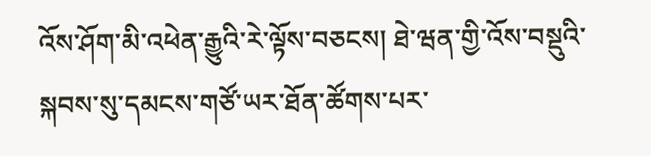འོས་ཤོག་མི་འཕེན་རྒྱུའི་རེ་ལྟོས་བཅངས། ཐེ་ཝན་གྱི་འོས་བསྡུའི་སྐབས་སུ་དམངས་གཙོ་ཡར་ཐོན་ཚོགས་པར་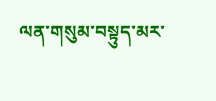ལན་གསུམ་བསྟུད་མར་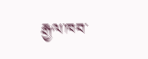རྒྱལ་ཁབ་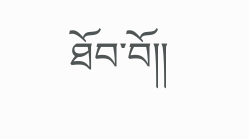ཐོབ་བོ།།